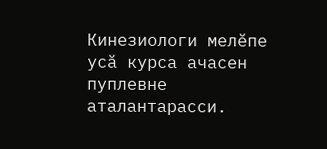Кинезиологи мелӗпе усӑ курса ачасен пуплевне аталантарасси.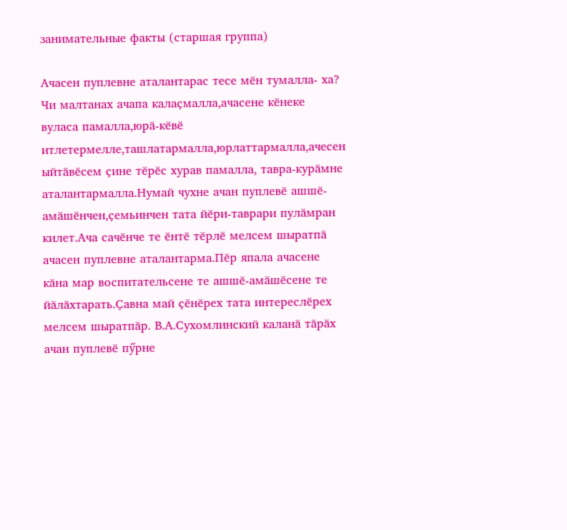занимательные факты (старшая группа)

Ачасен пуплевне аталантарас тесе мӗн тумалла- ха? Чи малтанах ачапа калаҫмалла,ачасене кӗнеке вуласа памалла,юрӑ-кӗвӗ итлетермелле,ташлатармалла,юрлаттармалла,ачесен ыйтӑвӗсем ҫине тӗрӗс хурав памалла, тавра-курӑмне аталантармалла.Нумай чухне ачан пуплевӗ ашшӗ-амӑшӗнчен,ҫемьинчен тата йӗри-таврари пулӑмран килет.Ача сачӗнче те ӗнтӗ тӗрлӗ мелсем шыратпӑ ачасен пуплевне аталантарма.Пӗр япала ачасене кӑна мар воспитательсене те ашшӗ-амӑшӗсене те йӑлӑхтарать.Ҫавна май ҫӗнӗрех тата интереслӗрех мелсем шыратпӑр. В.А.Сухомлинский каланӑ тӑрӑх ачан пуплевӗ пӳрне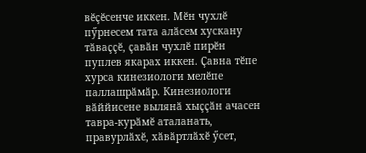вӗҫӗсенче иккен. Мӗн чухлӗ пӳрнесем тата алӑсем хускану тӑваҫҫӗ, ҫавӑн чухлӗ пирӗн пуплев якарах иккен. Ҫавна тӗпе хурса кинезиологи мелӗпе паллашрӑмӑр. Кинезиологи вӑййисене вылянӑ хыҫҫӑн ачасен тавра-курӑмӗ аталанать, правурлӑхӗ, хӑвӑртлӑхӗ ӳсет,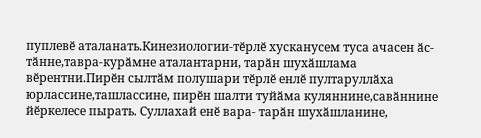пуплевӗ аталанать.Кинезиологии-тӗрлӗ хусканусем туса ачасен ӑс-тӑнне,тавра-курӑмне аталантарни, тарӑн шухӑшлама вӗрентни.Пирӗн сылтӑм полушари тӗрлӗ енлӗ пултаруллӑха юрлассине,ташлассине, пирӗн шалти туйӑма куляннине,савӑннине йӗркелесе пырать. Суллахай енӗ вара- тарӑн шухӑшланине,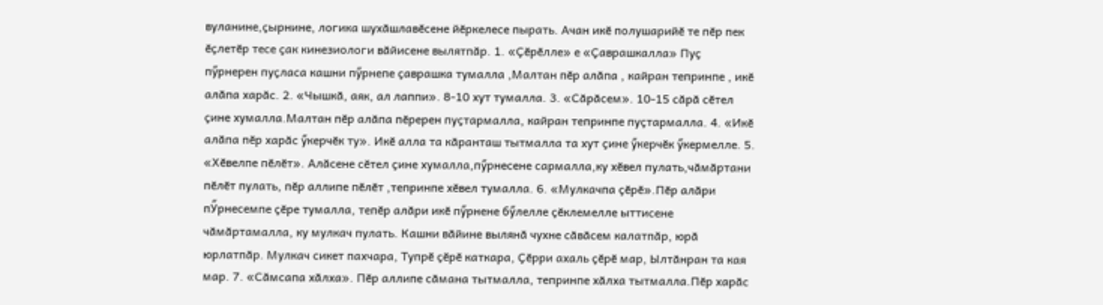вуланине,ҫырнине, логика шухӑшлавӗсене йӗркелесе пырать. Ачан икӗ полушарийӗ те пӗр пек ӗҫлетӗр тесе ҫак кинезиологи вӑйисене вылятпӑр. 1. «Ҫӗрӗлле» е «Ҫаврашкалла» Пуҫ пӳрнерен пуҫласа кашни пӳрнепе ҫаврашка тумалла ,Малтан пӗр алӑпа , кайран тепринпе , икӗ алӑпа харӑс. 2. «Чышкӑ, аяк, ал лаппи». 8-10 хут тумалла. 3. «Сӑрӑсем». 10-15 сӑрӑ сӗтел ҫине хумалла.Малтан пӗр алӑпа пӗререн пуҫтармалла, кайран тепринпе пуҫтармалла. 4. «Икӗ алӑпа пӗр харӑс ӳкерчӗк ту». Икӗ алла та кӑранташ тытмалла та хут ҫине ӳкерчӗк ӳкермелле. 5. «Хӗвелпе пӗлӗт». Алӑсене сӗтел ҫине хумалла,пӳрнесене сармалла,ку хӗвел пулать,чӑмӑртани пӗлӗт пулать, пӗр аллипе пӗлӗт ,тепринпе хӗвел тумалла. 6. «Мулкачпа ҫӗрӗ».Пӗр алӑри пӲрнесемпе ҫӗре тумалла, тепӗр алӑри икӗ пӳрнене бӳлелле ҫӗклемелле ыттисене чӑмӑртамалла, ку мулкач пулать. Кашни вӑйине вылянӑ чухне сӑвӑсем калатпӑр, юрӑ юрлатпӑр. Мулкач сикет пахчара, Тупрӗ ҫӗрӗ каткара, Ҫӗрри ахаль ҫӗрӗ мар, Ылтӑнран та кая мар. 7. «Сӑмсапа хӑлха». Пӗр аллипе сӑмана тытмалла, тепринпе хӑлха тытмалла.Пӗр харӑс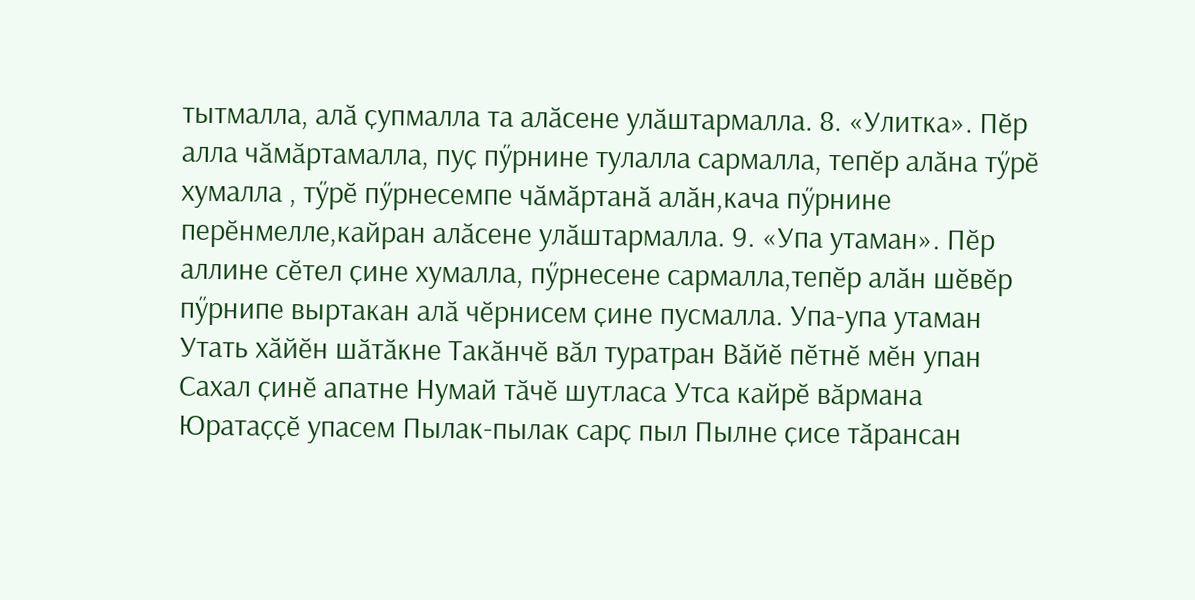тытмалла, алӑ ҫупмалла та алӑсене улӑштармалла. 8. «Улитка». Пӗр алла чӑмӑртамалла, пуҫ пӳрнине тулалла сармалла, тепӗр алӑна тӳрӗ хумалла , тӳрӗ пӳрнесемпе чӑмӑртанӑ алӑн,кача пӳрнине перӗнмелле,кайран алӑсене улӑштармалла. 9. «Упа утаман». Пӗр аллине сӗтел ҫине хумалла, пӳрнесене сармалла,тепӗр алӑн шӗвӗр пӳрнипе выртакан алӑ чӗрнисем ҫине пусмалла. Упа-упа утаман Утать хӑйӗн шӑтӑкне Такӑнчӗ вӑл туратран Вӑйӗ пӗтнӗ мӗн упан Сахал ҫинӗ апатне Нумай тӑчӗ шутласа Утса кайрӗ вӑрмана Юратаҫҫӗ упасем Пылак-пылак сарҫ пыл Пылне ҫисе тӑрансан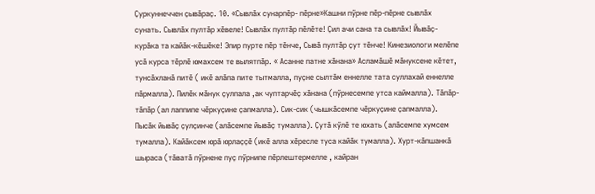Ҫуркуннеччен ҫывӑраҫ. 10. «Сывлӑх сунарпӗр- пӗрне»Кашни пӳрне пӗр-пӗрне сывлӑх сунать. Сывлӑх пултӑр хӗвеле! Сывлӑх пултӑр пӗлӗте! Ҫил ачи сана та сывлӑх! Йывӑҫ-курӑка та кайӑк-кӗшӗке! Эпир пурте пӗр тӗнче, Сывӑ пултӑр ҫут тӗнче! Кинезиологи мелӗпе усӑ курса тӗрлӗ юмахсем те вылятпӑр. « Асанне патне хӑнана» Асламӑшӗ мӑнуксене кӗтет, тунсӑхланӑ питӗ ( икӗ алӑпа пите тытмалла, пуҫне сылтӑм еннелле тата суллахай еннелле пӑрмалла). Пилӗк мӑнук ҫулпала ,ак чуптарчӗҫ хӑнана (пӳрнесемпе утса каймалла). Тӑпӑр-тӑпӑр (ал лаппипе чӗркуҫине ҫапмалла). Сик-сик (чышкӑсемпе чӗркуҫине ҫапмалла). Пысӑк йывӑҫ ҫулҫинче (алӑсемпе йывӑҫ тумалла). Ҫутӑ кӳлӗ те юхать (алӑсемпе хумсем тумалла). Кайӑксем юрӑ юрлаҫҫӗ (икӗ алла хӗресле туса кайӑк тумалла). Хурт-кӑпшанкӑ шыраса (тӑватӑ пӳрнене пуҫ пӳрнипе пӗрлештермелле , кайран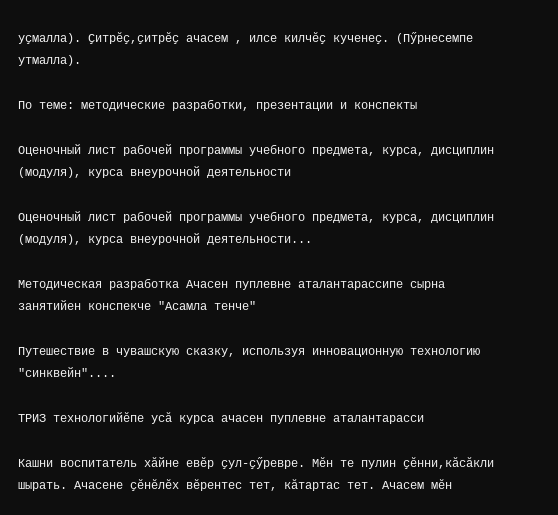уҫмалла). Ҫитрӗҫ,ҫитрӗҫ ачасем , илсе килчӗҫ кученеҫ. (Пӳрнесемпе утмалла).

По теме: методические разработки, презентации и конспекты

Оценочный лист рабочей программы учебного предмета, курса, дисциплин (модуля), курса внеурочной деятельности

Оценочный лист рабочей программы учебного предмета, курса, дисциплин (модуля), курса внеурочной деятельности...

Методическая разработка Ачасен пуплевне аталантарассипе сырна занятийен конспекче "Асамла тенче"

Путешествие в чувашскую сказку, используя инновационную технологию "синквейн"....

ТРИЗ технологийӗпе усӑ курса ачасен пуплевне аталантарасси

Кашни воспитатель хӑйне евӗр ҫул-ҫӳревре. Мӗн те пулин ҫӗнни,кӑсӑкли шырать. Ачасене ҫӗнӗлӗх вӗрентес тет, кӑтартас тет. Ачасем мӗн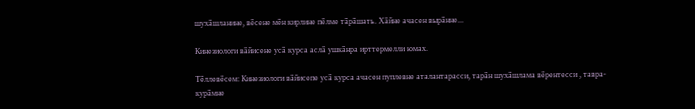шухӑшланине, вӗсене мӗн кирлине пӗлме тӑрӑшать. Хӑйне ачасен вырӑнне...

Кинезиологи вӑйисене усӑ курса аслӑ ушкӑнра ирттермелли юмах.

Тӗллевӗсем: Кинезиологи вӑйисепе усӑ курса ачасен пуплевне аталантарасси, тарӑн шухӑшлама вӗрентесси , тавра-курӑмне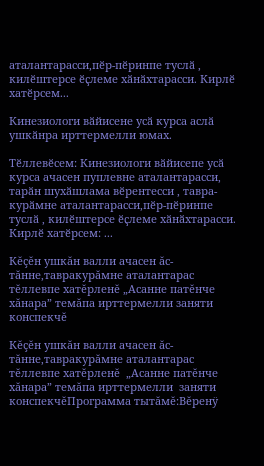аталантарасси,пӗр-пӗринпе туслӑ , килӗштерсе ӗҫлеме хӑнӑхтарасси. Кирлӗ хатӗрсем...

Кинезиологи вӑйисене усӑ курса аслӑ ушкӑнра ирттермелли юмах.

Тӗллевӗсем: Кинезиологи вӑйисепе усӑ курса ачасен пуплевне аталантарасси, тарӑн шухӑшлама вӗрентесси , тавра-курӑмне аталантарасси,пӗр-пӗринпе туслӑ , килӗштерсе ӗҫлеме хӑнӑхтарасси. Кирлӗ хатӗрсем: ...

Кĕçĕн ушкăн валли ачасен ăс-тăнне,тавракурăмне аталантарас тĕллевпе хатĕрленĕ „Асанне патĕнче хăнара” темăпа ирттермелли заняти конспекчĕ

Кĕçĕн ушкăн валли ачасен ăс-тăнне,тавракурăмне аталантарас  тĕллевпе хатĕрленĕ  „Асанне патĕнче хăнара” темăпа ирттермелли  заняти конспекчĕПрограмма тытăмĕ:Вĕренÿ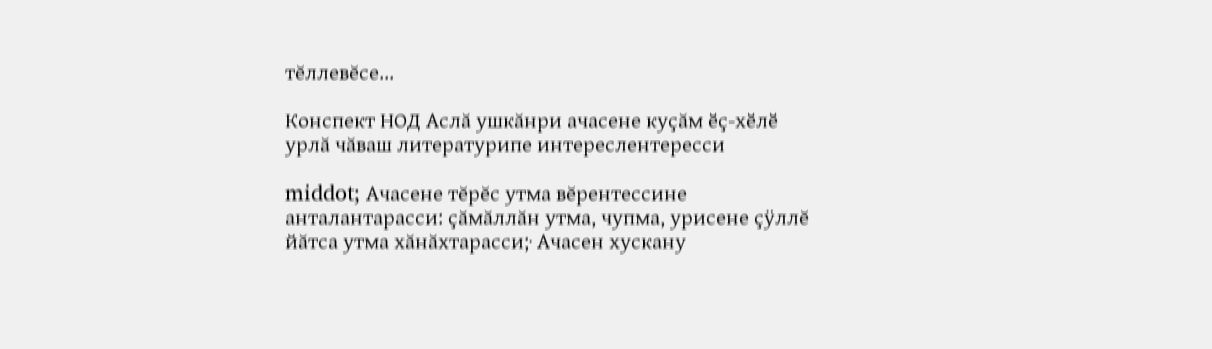тĕллевĕсе...

Конспект НОД Аслă ушкăнри ачасене куҫăм ӗҫ-хӗлӗ урлă чăваш литературипе интереслентересси

middot; Ачасене тĕрĕс утма вĕрентессине анталантарасси: ҫăмăллăн утма, чупма, урисене ҫÿллĕ йăтса утма хăнăхтарасси;· Ачасен хускану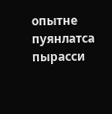опытне пуянлатса пырасси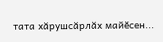тата хăрушсăрлăх майӗсен...